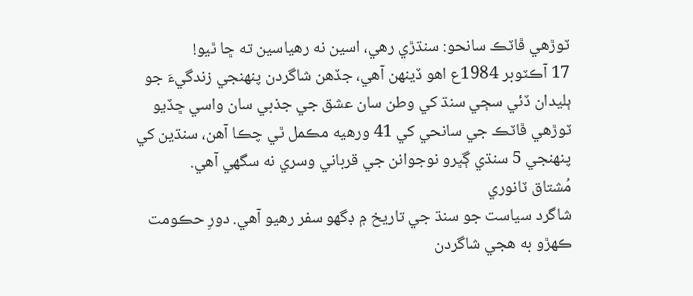ٽوڙهي ڦاٽڪ سانحو: سنڌڙي رهي، اسين نه رهياسين ته ڇا ٿيو!
17 آڪٽوبر 1984ع اهو ڏينھن آهي، جڏھن شاگردن پنھنجي زندگيءَ جو ٻليدان ڏئي سڄي سنڌ کي وطن سان عشق جي جذبي سان واسي ڇڏيو
ٽوڙهي ڦاٽڪ جي سانحي کي 41 ورهيه مڪمل ٿي چڪا آهن، سنڌين کي پنهنجي 5 سنڌي ڳڀرو نوجوانن جي قرباني وسري نه سگھي آهي.
مُشتاق ٽانوري
شاگرد سياست جو سنڌ جي تاريخ ۾ ڊگهو سفر رهيو آهي. دورِ حڪومت ڪهڙو به هجي شاگردن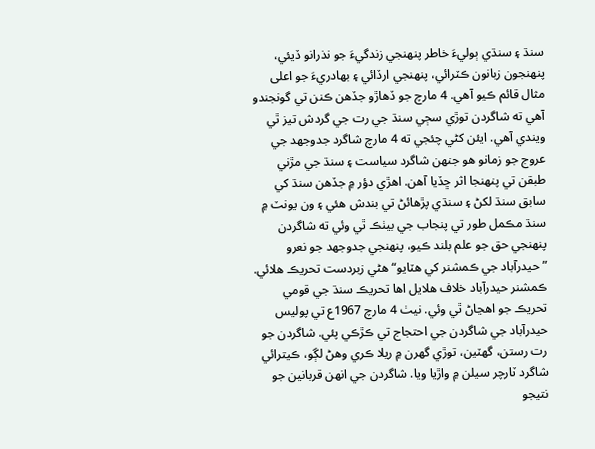سنڌ ۽ سنڌي ٻوليءَ خاطر پنھنجي زندگيءَ جو نذرانو ڏيئي، پنھنجون زبانون ڪٽرائي، پنھنجي ارڏائي ۽ بھادريءَ جو اعلى مثال قائم ڪيو آهي. 4 مارچ جو ڏهاڙو جڏهن ڪنن تي گونجندو آهي ته شاگردن توڙي سڄي سنڌ جي رت جي گردش تيز ٿي ويندي آهي. ايئن کڻي چئجي ته 4 مارچ شاگرد جدوجھد جي عروج جو زمانو ھو جنھن شاگرد سياست ۽ سنڌ جي مڙني طبقن تي پنھنجا اثر ڇڏيا آهن. اھڙي دؤر ۾ جڏهن سنڌ کي سابق سنڌ لکڻ ۽ سنڌي پڙهائڻ تي بندش ھئي ۽ ون يونٽ ۾ سنڌ مڪمل طور تي پنجاب جي بيٺڪ ٿي وئي ته شاگردن پنھنجي حق جو علم بلند ڪيو، پنھنجي جدوجھد جو نعرو ”حيدرآباد جي ڪمشنر کي هٽايو“ هڻي زبردست تحريڪ هلائي. ڪمشنر حيدرآباد خلاف هلايل اھا تحريڪ سنڌ جي قومي تحريڪ جو اهڃاڻ ٿي وئي. نيٺ 4 مارچ 1967ع تي پوليس حيدرآباد جي شاگردن جي احتجاج تي ڪڙڪي پئي. شاگردن جو رت رستن، گهٽين، توڙي گهرن ۾ ريلا ڪري وهڻ لڳو، ڪيترائي شاگرد ٽارچر سيلن ۾ واڙيا ويا. شاگردن جي انھن قربانين جو نتيجو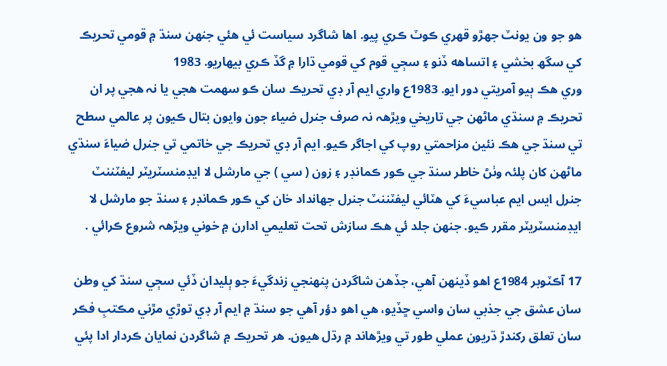هو جو ون يونٽ جھڙو قھري ڪوٽ ڪري پيو. اھا شاگرد سياست ئي هئي جنھن سنڌ ۾ قومي تحريڪ کي سگھ بخشي ۽ اتساهه ڏنو ۽ سڄي قوم کي قومي ڌارا ۾ گڏ ڪري بيھاريو. 1983
وري ھڪ ٻيو آمريتي دور ايو. 1983ع واري ايم آر ڊي تحريڪ سان ڪو سهمت هجي يا نہ هجي پر ان تحريڪ ۾ سنڌي ماڻھن جي تاريخي ويڙھہ نہ صرف جنرل ضياء جون وايون بتال ڪيون پر عالمي سطح تي سنڌ جي هڪ نئين مزاحمتي روپ کي اجاگر ڪيو. ايم آر ڊي تحريڪ جي خاتمي تي جنرل ضياءَ سنڌي ماڻھن کان پلئہ وٺڻ خاطر سنڌ جي ڪور ڪمانڊر ۽ زون ( سي ) جي مارشل لا ايڊمنسٽريٽر ليفٽننٽ جنرل ايس ايم عباسيءَ کي هٽائي ليفٽننٽ جنرل جهانداد خان کي ڪور ڪمانڊر ۽ سنڌ جو مارشل لا ايڊمنسٽريٽر مقرر ڪيو. جنهن جلد ئي هڪ سازش تحت تعليمي ادارن ۾ خوني ويڙھہ شروع ڪرائي .

17 آڪٽوبر 1984ع اهو ڏينھن آهي، جڏھن شاگردن پنھنجي زندگيءَ جو ٻليدان ڏئي سڄي سنڌ کي وطن سان عشق جي جذبي سان واسي ڇڏيو، هي اهو دؤر آهي جو سنڌ ۾ ايم آر ڊي توڙي مڙني مڪتبِ فڪر سان تعلق رکندڙ ڌريون عملي طور تي ويڙهاند ۾ رڌل هيون. هر تحريڪ ۾ شاگردن نمايان ڪردار ادا پئي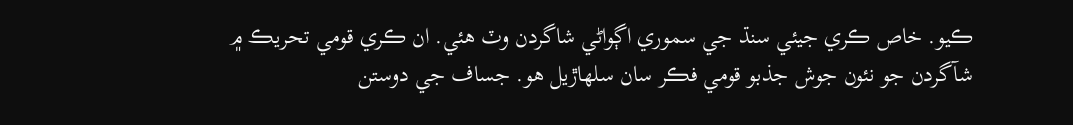ڪيو. خاص ڪري جيئي سنڌ جي سموري اڳواڻي شاگردن وٽ هئي. ان ڪري قومي تحريڪ ۾ شآگردن جو نئون جوش جذبو قومي فڪر سان سلهاڙيل هو. جساف جي دوستن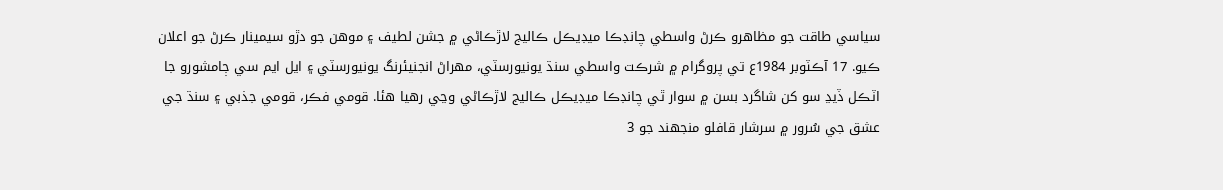سياسي طاقت جو مظاهرو ڪرڻ واسطي چانڊڪا ميڊيڪل ڪاليج لاڙڪاڻي ۾ جشن لطيف ۽ موهن جو دڙو سيمينار ڪرڻ جو اعلان ڪيو. 17 آڪٽوبر 1984ع تي پروگرام ۾ شرڪت واسطي سنڌ يونيورسٽي، مهراڻ انجنيئرنگ يونيورسٽي ۽ ايل ايم سي ڄامشورو جا اٽڪل ڏيڍ سو کن شاگرد بسن ۾ سوار ٿي چانڊڪا ميڊيڪل ڪاليج لاڙڪاڻي وڃي رهيا هئا. قومي فڪر، قومي جذبي ۽ سنڌ جي عشق جي سُرور ۾ سرشار قافلو منجھند جو 3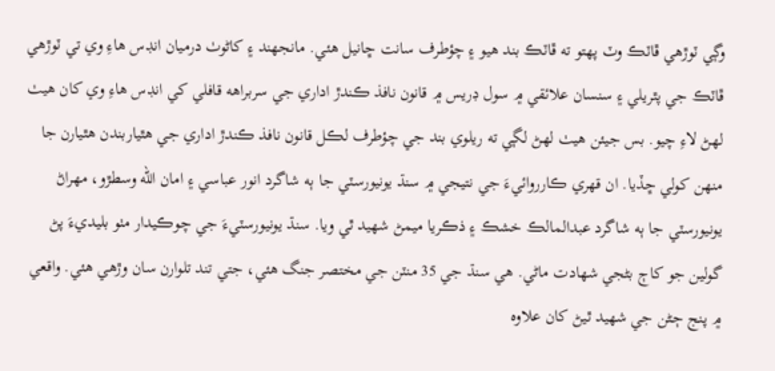وڳي ٽوڙھي ڦاٽڪ وٽ پهتو ته ڦاٽڪ بند هيو ۽ چؤطرف سانت ڇانيل هئي. مانجھند ۽ کاڻوٺ درميان انڊس هاءِ وي تي ٽوڙھي ڦاٽڪ جي پٿريلي ۽ سنسان علائقي ۾ سول ڊريس ۾ قانون نافذ ڪندڙ اداري جي سربراهه قافلي کي انڊس هاءِ وي کان هيٺ لھڻ لاءِ چيو. بس جيئن هيٺ لھڻ لڳي ته ريلوي بند جي چؤطرف لڪل قانون نافذ ڪندڙ اداري جي هٿياربندن هٿيارن جا منھن کولي ڇڏيا. ان قھري ڪارروائيءَ جي نتيجي ۾ سنڌ يونيورسٽي جا ٻه شاگرد انور عباسي ۽ امان الله وسطڙو، مهراڻ يونيورسٽي جا ٻه شاگرد عبدالمالڪ خشڪ ۽ ذڪريا ميمڻ شھيد ٿي ويا. سنڌ يونيورسٽيءَ جي چوڪيدار مٺو بليديءَ پڻ گولين جو کاڄ بڻجي شهادت ماڻي. هي سنڌ جي 35 منٽن جي مختصر جنگ هئي، جتي تند تلوارن سان وڙهي هئي. واقعي ۾ پنج ڄڻن جي شهيد ٿيڻ کان علاوه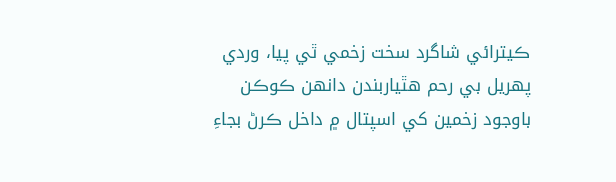ڪيترائي شاگرد سخت زخمي ٿي پيا، وردي پھريل بي رحم هٿياربندن دانھن ڪوڪن باوجود زخمين کي اسپتال ۾ داخل ڪرڻ بجاءِ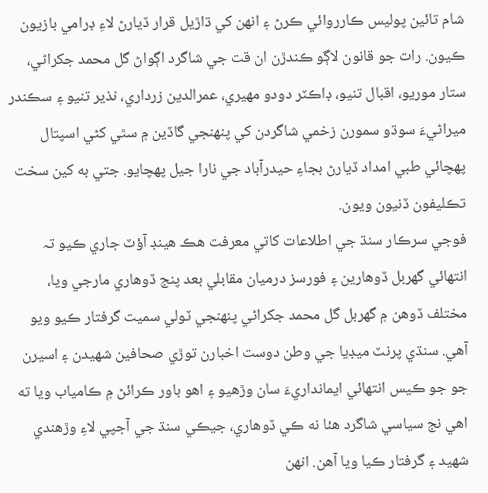شام تائين پوليس ڪارروائي ڪرڻ ۽ انھن کي ڌاڙيل قرار ڏيارڻ لاءِ ڊرامي بازيون ڪيون. رات جو قانون لاڳو ڪندڙن ان قت جي شاگرد اڳواڻ گل محمد جکراڻي، ستار موريو، اقبال تنيو، ڊاڪٽر دودو مهيري، عمرالدين زرداري، نذير تنيو ۽ سڪندر ميراڻيءَ سوڌو سمورن زخمي شاگردن کي پنهنجي گاڏين ۾ سٿي کڻي اسپتال پهچائي طبي امداد ڏيارڻ بجاءِ حيدرآباد جي نارا جيل پهچايو. جتي به کين سخت تڪليفون ڏنيون ويون.
فوجي سرڪار سنڌ جي اطلاعات کاتي معرفت هڪ هينڊ آؤٽ جاري ڪيو تہ انتھائي گھربل ڏوهارين ۽ فورسز درميان مقابلي بعد پنج ڏوهاري مارجي ويا، مختلف ڏوهن ۾ گهربل گل محمد جکراڻي پنهنجي ٽولي سميت گرفتار ڪيو ويو آھي. سنڌي پرنٽ ميڊيا جي وطن دوست اخبارن توڙي صحافين شھيدن ۽ اسيرن جو جو ڪيس انتھائي ايمانداريءَ سان وڙهيو ۽ اهو باور ڪرائڻ ۾ ڪامياب ويا ته اهي نج سياسي شاگرد هئا نه ڪي ڏوهاري، جيڪي سنڌ جي آجپي لاءِ وڙهندي شھيد ۽ گرفتار ڪيا ويا آهن. انھن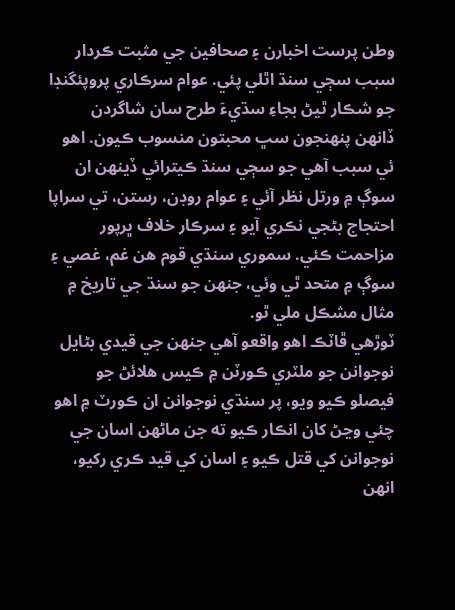وطن پرست اخبارن ۽ صحافين جي مثبت ڪردار سبب سڄي سنڌ اٿلي پئي. عوام سرڪاري پروپئگنڊا جو شڪار ٿيڻ بجاءِ سڌيءَ طرح سان شاگردن ڏانھن پنھنجون سڀ محبتون منسوب ڪيون. اهو ئي سبب آهي جو سڄي سنڌ ڪيترائي ڏينھن ان سوڳ ۾ ورتل نظر آئي ۽ عوام روڊن، رستن، تي سراپا احتجاج بڻجي نڪري آيو ۽ سرڪار خلاف ڀرپور مزاحمت ڪئي. سموري سنڌي قوم هن غم، غصي ۽ سوڳ ۾ متحد ٿي وئي، جنھن جو سنڌ جي تاريخ ۾ مثال مشڪل ملي ٿو.
ٽوڙهي ڦاٽڪ اهو واقعو آهي جنهن جي قيدي بڻايل نوجوانن جو ملٽري ڪورٽن ۾ ڪيس هلائڻ جو فيصلو ڪيو ويو، پر سنڌي نوجوانن ان ڪورٽ ۾ اهو چئي وڃڻ کان انڪار ڪيو ته جن ماڻهن اسان جي نوجوانن کي قتل ڪيو ۽ اسان کي قيد ڪري رکيو، انهن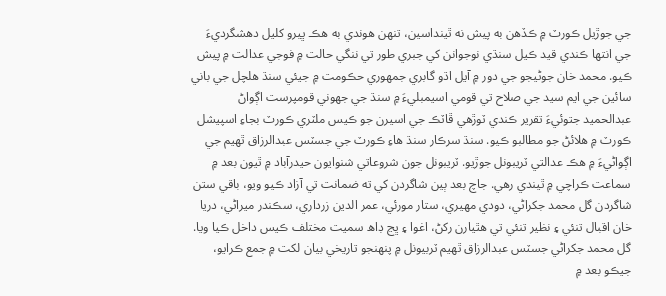جي جوڙيل ڪورٽ ۾ ڪڏهن به پيش نه ٿينداسين، تنهن هوندي به هڪ ڀيرو کليل دهشگرديءَ جي انتها ڪندي قيد ڪيل سنڌي نوجوانن کي جبري طور تي ننگي حالت ۾ فوجي عدالت ۾ پيش ڪيو. محمد خان جوڻيجو جي دور ۾ آيل اڌو گابري جمهوري حڪومت ۾ جيئي سنڌ هلچل جي باني سائين جي ايم سيد جي صلاح تي قومي اسيمبليءَ ۾ سنڌ جي جهوني قومپرست اڳواڻ عبدالحميد جتوئيءَ تقرير ڪندي ٽوڙھي ڦاٽڪ جي اسيرن جو ڪيس ملٽري ڪورٽ بجاءِ اسپيشل ڪورٽ ۾ هلائڻ جو مطالبو ڪيو. سنڌ سرڪار سنڌ ھاءِ ڪورٽ جي جسٽس عبدالرزاق ٿهيم جي اڳواڻيءَ ۾ هڪ عدالتي ٽريبونل جوڙيو. ٽريبونل جون شروعاتي شنوايون حيدرآباد ۾ ٿيون بعد ۾ سماعت ڪراچي ۾ ٿيندي رهي. جاچ بعد ٻين شاگردن کي ته ضمانت تي آزاد ڪيو ويو، باقي ستن شاگردن گل محمد جکراڻي، دودي مهيري، ستار مورئي، عمر الدين زرداري، سڪندر ميراڻي، دريا خان اقبال تنئي ۽ نظير تنئي تي هٿيارن رکڻ، اغوا ۽ ڀڃ ڊاھ سميت مختلف ڪيس داخل ڪيا ويا. گل محمد جکراڻي جسٽس عبدالرزاق ٿهيم ٽربيونل ۾ پنهنجو تاريخي بيان لکت ۾ جمع ڪرايو، جيڪو بعد ۾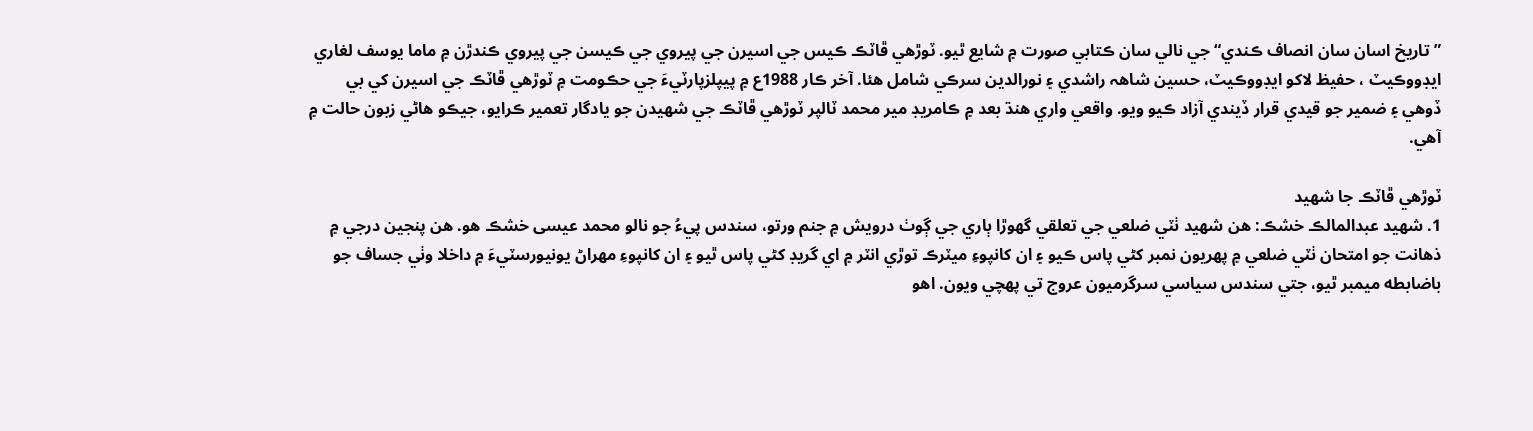”تاريخ اسان سان انصاف ڪندي“ جي نالي سان ڪتابي صورت ۾ شايع ٿيو. ٽوڙهي ڦاٽڪ ڪيس جي اسيرن جي پيروي جي ڪيسن جي پيروي ڪندڙن ۾ ماما يوسف لغاري ايڊووڪيٽ ، حفيظ لاکو ايڊووڪيٽ، حسين شاھہ راشدي ۽ نورالدين سرڪي شامل ھئا. آخر ڪار 1988ع ۾ پيپلزپارٽيءَ جي حڪومت ۾ ٽوڙهي ڦاٽڪ جي اسيرن کي بي ڏوهي ۽ ضمير جو قيدي قرار ڏيندي آزاد ڪيو ويو. واقعي واري هنڌ بعد ۾ ڪامريڊ مير محمد ٽالپر ٽوڙھي ڦاٽڪ جي شهيدن جو يادگار تعمير ڪرايو، جيڪو هاڻي زبون حالت ۾ آھي.

ٽوڙهي ڦاٽڪ جا شهيد
1. شھيد عبدالمالڪ خشڪ: هن شهيد ٺٽي ضلعي جي تعلقي گهوڙا ٻاري جي ڳوٺ درويش ۾ جنم ورتو، سندس پيءُ جو نالو محمد عيسى خشڪ هو. هن پنجين درجي ۾ ذهانت جو امتحان ٺٽي ضلعي ۾ پھريون نمبر کڻي پاس ڪيو ۽ ان کانپوءِ ميٽرڪ توڙي انٽر ۾ اي گريڊ کڻي پاس ٿيو ۽ ان کانپوءِ مھراڻ يونيورسٽيءَ ۾ داخلا وٺي جساف جو باضابطه ميمبر ٿيو، جتي سندس سياسي سرگرميون عروج تي پھچي ويون. اهو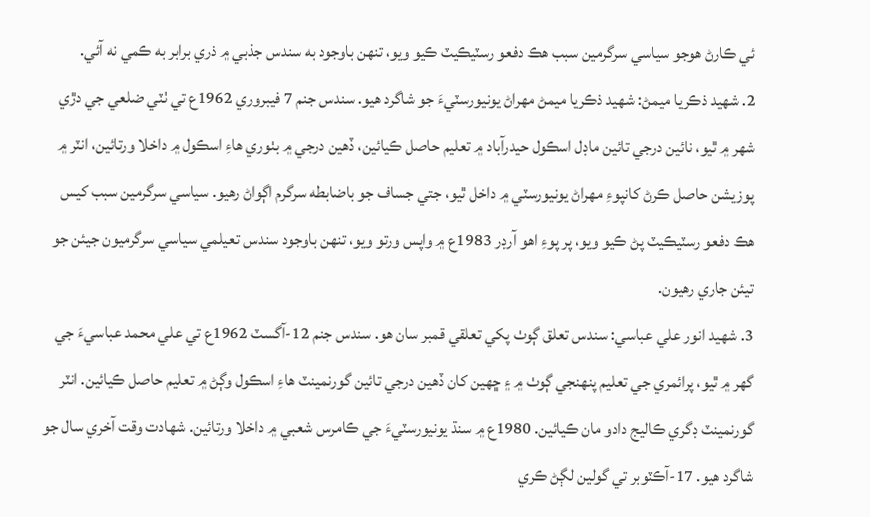ئي ڪارڻ هوجو سياسي سرگرمين سبب هڪ دفعو رسٽيڪيٽ ڪيو ويو، تنھن باوجود به سندس جذبي ۾ ذري برابر به ڪمي نه آئي.
2. شهيد ذڪريا ميمڻ: شهيد ذڪريا ميمڻ مھراڻ يونيورسٽيءَ جو شاگرد هيو. سندس جنم 7 فيبروري 1962ع تي ٺٽي ضلعي جي دڙي شھر ۾ ٿيو، نائين درجي تائين ماڊل اسڪول حيدرآباد ۾ تعليم حاصل ڪيائين، ڏهين درجي ۾ بٺوري هاءِ اسڪول ۾ داخلا ورتائين، انٽر ۾ پوزيشن حاصل ڪرڻ کانپوءِ مھراڻ يونيورسٽي ۾ داخل ٿيو، جتي جساف جو باضابطه سرگرم اڳواڻ رهيو. سياسي سرگرمين سبب کيس هڪ دفعو رسٽيڪيٽ پڻ ڪيو ويو، پر پوءِ اهو آرڊر 1983ع ۾ واپس ورتو ويو، تنھن باوجود سندس تعيلمي سياسي سرگرميون جيئن جو تيئن جاري رهيون.
3. شهيد انور علي عباسي: سندس تعلق ڳوٺ پکي تعلقي قمبر سان هو. سندس جنم 12-آگسٽ 1962ع تي علي محمد عباسيءَ جي گهر ۾ ٿيو، پرائمري جي تعليم پنھنجي ڳوٺ ۾ ۽ ڇهين کان ڏهين درجي تائين گورنمينٽ هاءِ اسڪول وڳڻ ۾ تعليم حاصل ڪيائين. انٽر گورنمينٽ ڊگري ڪاليج دادو مان ڪيائين. 1980ع ۾ سنڌ يونيورسٽيءَ جي ڪامرس شعبي ۾ داخلا ورتائين. شھادت وقت آخري سال جو شاگرد هيو. 17-آڪٽوبر تي گولين لڳڻ ڪري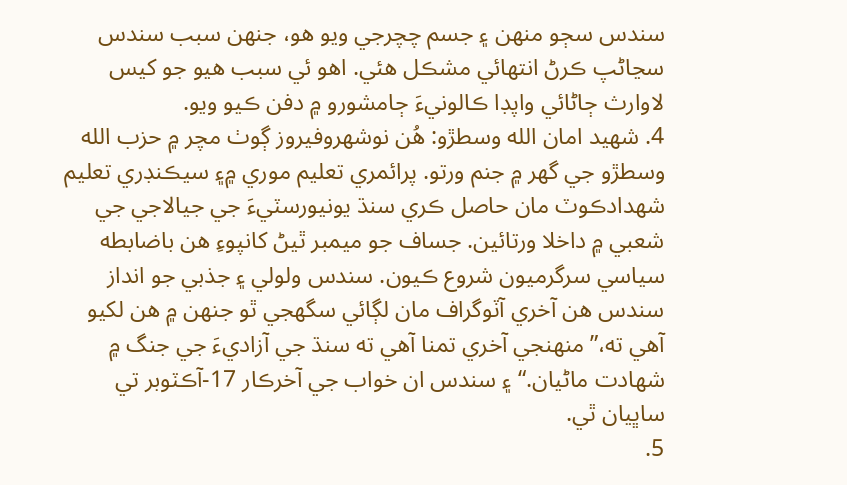سندس سڄو منھن ۽ جسم چچرجي ويو هو، جنھن سبب سندس سڃاڻپ ڪرڻ انتھائي مشڪل هئي. اهو ئي سبب هيو جو کيس لاوارث ڄاڻائي واپڊا ڪالونيءَ ڄامشورو ۾ دفن ڪيو ويو.
4. شهيد امان الله وسطڙو: ھُن نوشھروفيروز ڳوٺ مچر ۾ حزب الله وسطڙو جي گهر ۾ جنم ورتو. پرائمري تعليم موري ۾۽ سيڪنڊري تعليم شھدادڪوٽ مان حاصل ڪري سنڌ يونيورسٽيءَ جي جيالاجي جي شعبي ۾ داخلا ورتائين. جساف جو ميمبر ٿيڻ کانپوءِ هن باضابطه سياسي سرگرميون شروع ڪيون. سندس ولولي ۽ جذبي جو انداز سندس هن آخري آٽوگراف مان لڳائي سگهجي ٿو جنھن ۾ هن لکيو آهي ته،”منھنجي آخري تمنا آهي ته سنڌ جي آزاديءَ جي جنگ ۾ شھادت ماڻيان.“ ۽ سندس ان خواب جي آخرڪار 17-آڪٽوبر تي ساڀيان ٿي.
5.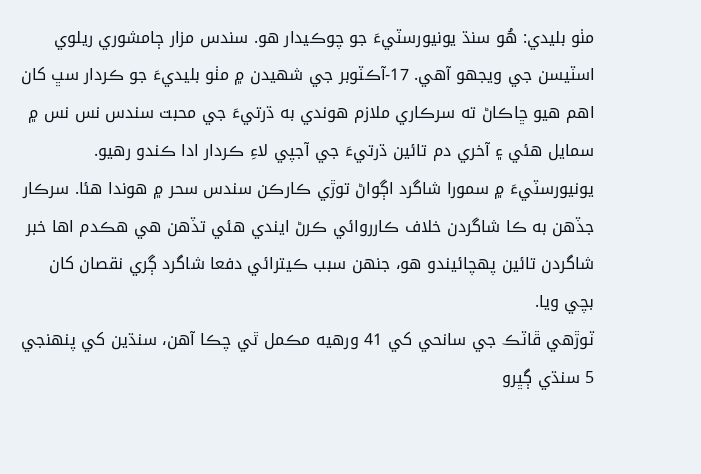مٺو بليدي: ھُو سنڌ يونيورسٽيءَ جو چوڪيدار هو. سندس مزار ڄامشوري ريلوي اسٽيسن جي ويجهو آهي. 17-آڪٽوبر جي شھيدن ۾ مٺو بليديءَ جو ڪردار سڀ کان اهم هيو ڇاڪاڻ ته سرڪاري ملازم هوندي به ڌرتيءَ جي محبت سندس نس نس ۾ سمايل هئي ۽ آخري دم تائين ڌرتيءَ جي آجپي لاءِ ڪردار ادا ڪندو رهيو. يونيورسٽيءَ ۾ سمورا شاگرد اڳواڻ توڙي ڪارڪن سندس سحر ۾ هوندا هئا. سرڪار جڏهن به ڪا شاگردن خلاف ڪارروائي ڪرڻ ايندي هئي تڏهن هي هڪدم اها خبر شاگردن تائين پھچائيندو هو، جنھن سبب ڪيترائي دفعا شاگرد ڳري نقصان کان بچي ويا.
ٽوڙهي ڦاٽڪ جي سانحي کي 41 ورهيه مڪمل ٿي چڪا آهن، سنڌين کي پنهنجي 5 سنڌي ڳڀرو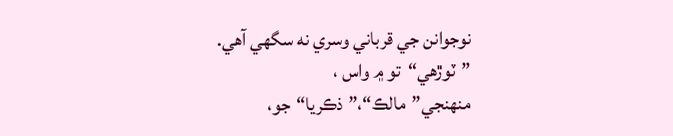نوجوانن جي قرباني وسري نه سگھي آهي.
”ٽوڙهي“تو ۾ واس ، منهنجي”مالڪ“،”ذڪريا“جو،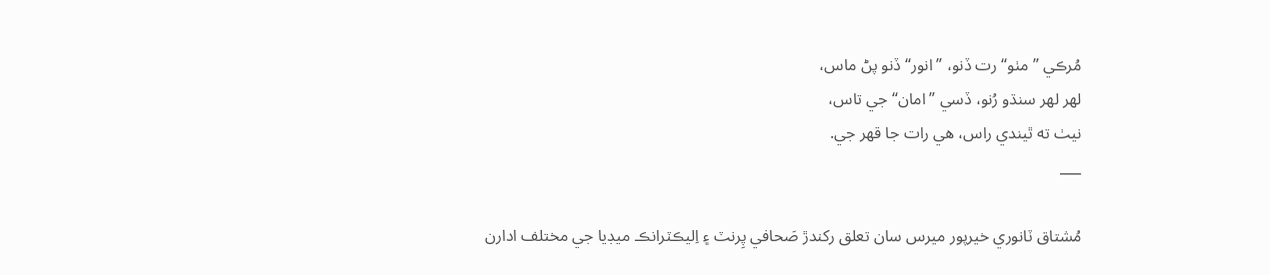مُرڪي ”مٺو“ رت ڏنو، ”انور“ڏنو پڻ ماس،
لهر لهر سنڌو رُنو، ڏسي ”امان“ جي تاس،
نيٺ ته ٿيندي راس، هي رات جا قھر جي.
___

مُشتاق ٽانوري خيرپور ميرس سان تعلق رکندڙ صَحافي پِرنٽ ۽ اِليڪٽرانڪ ميڊيا جي مختلف ادارن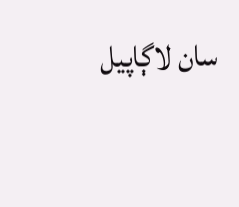سان لاڳاپيل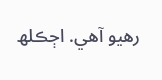رهيو آهي. اڄڪلھ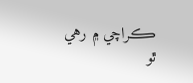ڪراچي ۾ رهي ٿو